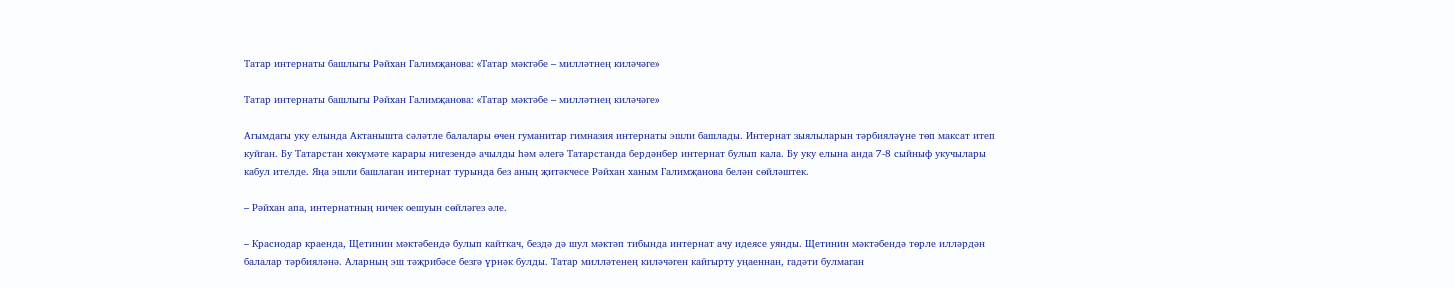Татар интернаты башлыгы Рәйхан Галимҗанова: «Татар мәктәбе – милләтнең киләчәге»

Татар интернаты башлыгы Рәйхан Галимҗанова: «Татар мәктәбе – милләтнең киләчәге»

Агымдагы уку елында Актанышта сәләтле балалары өчен гуманитар гимназия интернаты эшли башлады. Интернат зыялыларын тәрбияләүне төп максат итеп куйган. Бу Татарстан хөкүмәте карары нигезендә ачылды һәм әлегә Татарстанда бердәнбер интернат булып кала. Бу уку елына анда 7-8 сыйныф укучылары кабул ителде. Яңа эшли башлаган интернат турында без аның җитәкчесе Рәйхан ханым Галимҗанова белән сөйләштек.

– Рәйхан апа, интернатның ничек оешуын сөйләгез әле.

– Краснодар краенда, Щетинин мәктәбендә булып кайткач, бездә дә шул мәктәп тибында интернат ачу идеясе уянды. Щетинин мәктәбендә төрле илләрдән балалар тәрбияләнә. Аларның эш тәҗрибәсе безгә үрнәк булды. Татар милләтенең киләчәген кайгырту уңаеннан, гадәти булмаган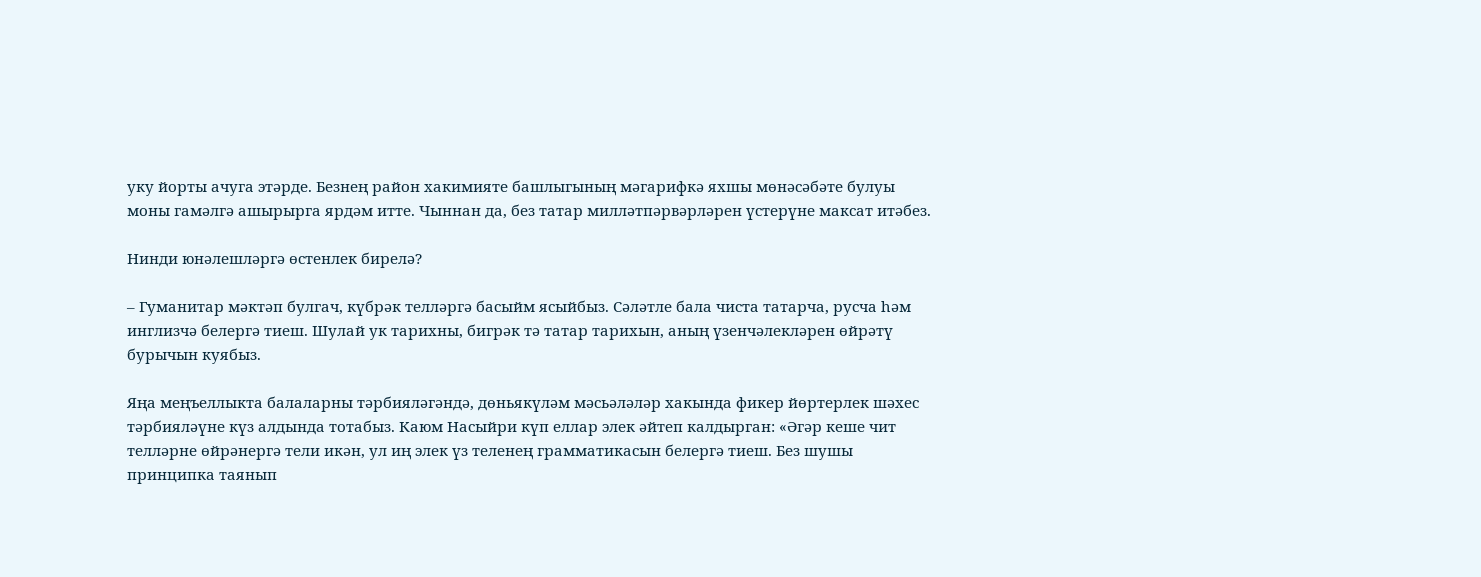уку йорты ачуга этәрде. Безнең район хакимияте башлыгының мәгарифкә яхшы мөнәсәбәте булуы моны гамәлгә ашырырга ярдәм итте. Чыннан да, без татар милләтпәрвәрләрен үстерүне максат итәбез.

Нинди юнәлешләргә өстенлек бирелә?

– Гуманитар мәктәп булгач, күбрәк телләргә басыйм ясыйбыз. Сәләтле бала чиста татарча, русча һәм инглизчә белергә тиеш. Шулай ук тарихны, бигрәк тә татар тарихын, аның үзенчәлекләрен өйрәтү бурычын куябыз.

Яңа меңъеллыкта балаларны тәрбияләгәндә, дөньякүләм мәсьәләләр хакында фикер йөртерлек шәхес тәрбияләүне күз алдында тотабыз. Каюм Насыйри күп еллар элек әйтеп калдырган: «Әгәр кеше чит телләрне өйрәнергә тели икән, ул иң элек үз теленең грамматикасын белергә тиеш. Без шушы принципка таянып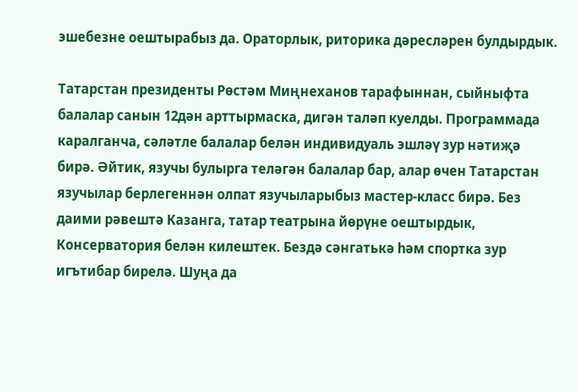эшебезне оештырабыз да. Ораторлык, риторика дәресләрен булдырдык.

Татарстан президенты Рөстәм Миңнеханов тарафыннан, сыйныфта балалар санын 12дән арттырмаска, дигән таләп куелды. Программада каралганча, сәләтле балалар белән индивидуаль эшләү зур нәтиҗә бирә. Әйтик, язучы булырга теләгән балалар бар, алар өчен Татарстан язучылар берлегеннән олпат язучыларыбыз мастер-класс бирә. Без даими рәвештә Казанга, татар театрына йөрүне оештырдык, Консерватория белән килештек. Бездә сәнгатькә һәм спортка зур игътибар бирелә. Шуңа да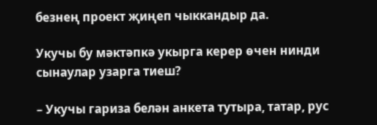безнең проект җиңеп чыккандыр да.

Укучы бу мәктәпкә укырга керер өчен нинди сынаулар узарга тиеш?

– Укучы гариза белән анкета тутыра, татар, рус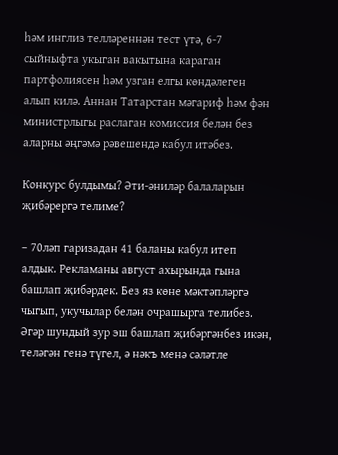һәм инглиз телләреннән тест үтә, 6-7 сыйныфта укыган вакытына караган партфолиясен һәм узган елгы көндәлеген алып килә. Аннан Татарстан мәгариф һәм фән министрлыгы раслаган комиссия белән без аларны әңгәмә рәвешендә кабул итәбез.

Конкурс булдымы? Әти-әниләр балаларын җибәрергә телиме?

– 70ләп гаризадан 41 баланы кабул итеп алдык. Рекламаны август ахырында гына башлап җибәрдек. Без яз көне мәктәпләргә чыгып, укучылар белән очрашырга телибез. Әгәр шундый зур эш башлап җибәргәнбез икән, теләгән генә түгел, ә нәкъ менә сәләтле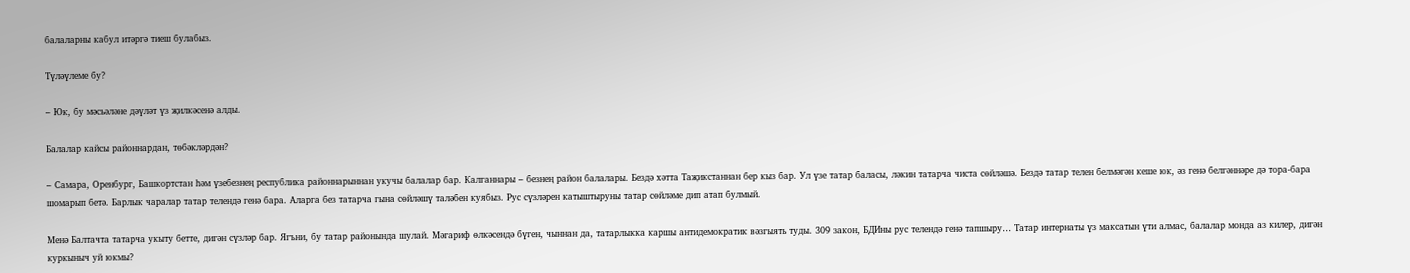балаларны кабул итәргә тиеш булабыз.

Түләүлеме бу?

– Юк, бу мәсьәләне дәүләт үз җилкәсенә алды.

Балалар кайсы районнардан, төбәкләрдән?

– Самара, Оренбург, Башкортстан һәм үзебезнең республика районнарыннан укучы балалар бар. Калганнары – безнең район балалары. Бездә хәтта Таҗикстаннан бер кыз бар. Ул үзе татар баласы, ләкин татарча чиста сөйләшә. Бездә татар телен белмәгән кеше юк, әз генә белгәннәре дә тора-бара шомарып бетә. Барлык чаралар татар телендә генә бара. Аларга без татарча гына сөйләшү таләбен куябыз. Рус сүзләрен катыштыруны татар сөйләме дип атап булмый.

Менә Балтачта татарча укыту бетте, дигән сүзләр бар. Ягъни, бу татар районында шулай. Мәгариф өлкәсендә бүген, чыннан да, татарлыкка каршы антидемократик вәзгыять туды. 309 закон, БДИны рус телендә генә тапшыру… Татар интернаты үз максатын үти алмас, балалар монда аз килер, дигән куркыныч уй юкмы?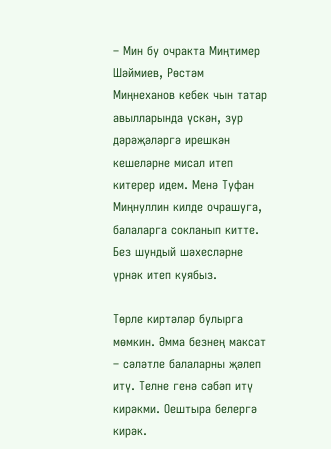– Мин бу очракта Миңтимер Шәймиев, Рөстәм Миңнеханов кебек чын татар авылларында үскән, зур дәрәҗәләргә ирешкән кешеләрне мисал итеп китерер идем. Менә Туфан Миңнуллин килде очрашуга, балаларга сокланып китте. Без шундый шәхесләрне үрнәк итеп куябыз.

Төрле киртәләр булырга мөмкин. Әмма безнең максат – сәләтле балаларны җәлеп итү. Телне генә сәбәп итү кирәкми. Оештыра белергә кирәк.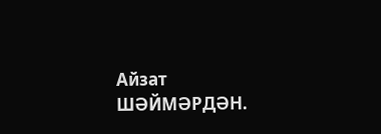Айзат ШӘЙМӘРДӘН.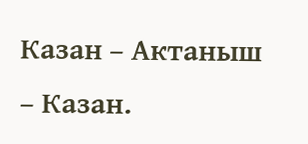Казан – Актаныш – Казан.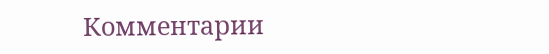Комментарии